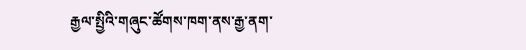རྒྱལ་སྤྱིའི་གཞུང་ཚོགས་ཁག་ནས་རྒྱ་ནག་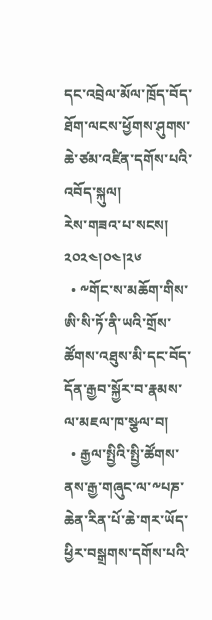དང་འབྲེལ་མོལ་ཁྲོད་བོད་ཐོག་ལངས་ཕྱོགས་ཤུགས་ཆེ་ཙམ་འཛིན་དགོས་པའི་འབོད་སྐུལ།
རེས་གཟའ་པ་སངས། ༢༠༢༤།༠༤།༢༦
  • ༸གོང་ས་མཆོག་གིས་ཨི་སི་ཏོ་ནི་ཡའི་གྲོས་ཚོགས་འཐུས་མི་དང་བོད་དོན་རྒྱབ་སྐྱོར་བ་རྣམས་ལ་མཇལ་ཁ་སྩལ་བ།
  • རྒྱལ་སྤྱིའི་སྤྱི་ཚོགས་ནས་རྒྱ་གཞུང་ལ་༸པཎ་ཆེན་རིན་པོ་ཆེ་གར་ཡོད་ཕྱིར་བསྒྲགས་དགོས་པའི་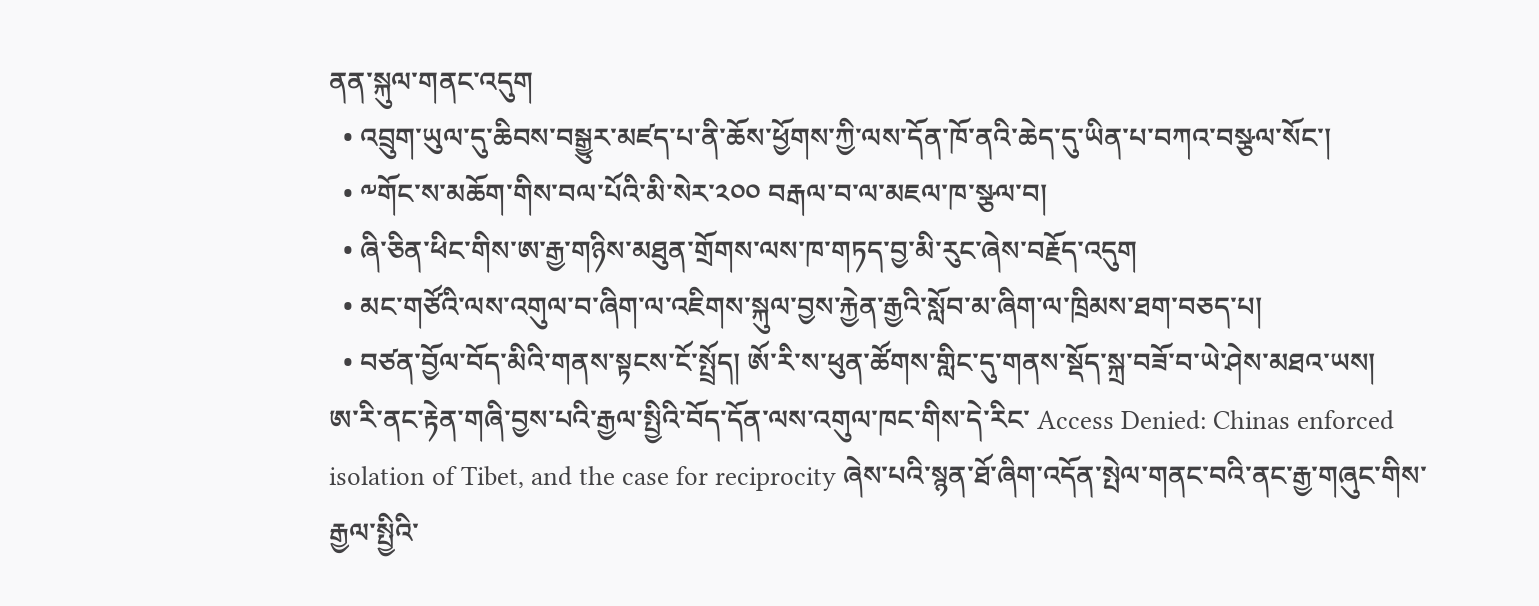ནན་སྐུལ་གནང་འདུག
  • འབྲུག་ཡུལ་དུ་ཆིབས་བསྒྱུར་མཛད་པ་ནི་ཆོས་ཕྱོགས་ཀྱི་ལས་དོན་ཁོ་ནའི་ཆེད་དུ་ཡིན་པ་བཀའ་བསྩལ་སོང་།
  • ༸གོང་ས་མཆོག་གིས་བལ་པོའི་མི་སེར་༢༠༠ བརྒལ་བ་ལ་མཇལ་ཁ་སྩལ་བ།
  • ཞི་ཅིན་ཕིང་གིས་ཨ་རྒྱ་གཉིས་མཐུན་གྲོགས་ལས་ཁ་གཏད་བྱ་མི་རུང་ཞེས་བརྗོད་འདུག
  • མང་གཙོའི་ལས་འགུལ་བ་ཞིག་ལ་འཇིགས་སྐུལ་བྱས་རྐྱེན་རྒྱའི་སློབ་མ་ཞིག་ལ་ཁྲིམས་ཐག་བཅད་པ།
  • བཙན་བྱོལ་བོད་མིའི་གནས་སྟངས་ངོ་སྤྲོད། ཨོ་རི་ས་ཕུན་ཚོགས་གླིང་དུ་གནས་སྡོད་སྐྲ་བཟོ་བ་ཡེ་ཤེས་མཐའ་ཡས།
ཨ་རི་ནང་རྟེན་གཞི་བྱས་པའི་རྒྱལ་སྤྱིའི་བོད་དོན་ལས་འགུལ་ཁང་གིས་དེ་རིང་ Access Denied: Chinas enforced isolation of Tibet, and the case for reciprocity ཞེས་པའི་སྙན་ཐོ་ཞིག་འདོན་སྤེལ་གནང་བའི་ནང་རྒྱ་གཞུང་གིས་རྒྱལ་སྤྱིའི་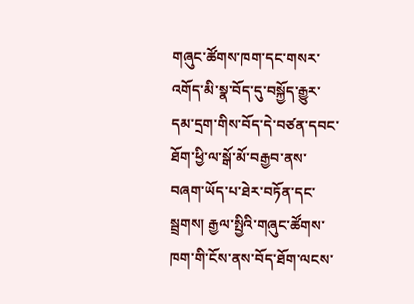གཞུང་ཚོགས་ཁག་དང་གསར་འགོད་མི་སྣ་བོད་དུ་བསྐྱོད་རྒྱུར་དམ་དྲག་གིས་བོད་དེ་བཙན་དབང་ཐོག་ཕྱི་ལ་སྒོ་མོ་བརྒྱབ་ནས་བཞག་ཡོད་པ་ཐེར་བཏོན་དང་སྦྲགས། རྒྱལ་སྤྱིའི་གཞུང་ཚོགས་ཁག་གི་ངོས་ནས་བོད་ཐོག་ལངས་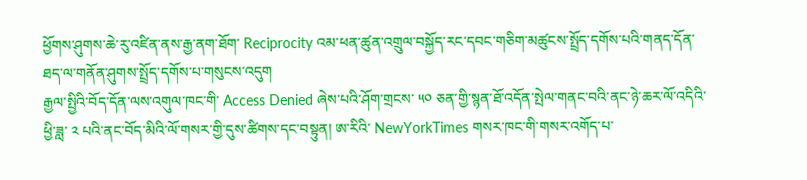ཕྱོགས་ཤུགས་ཆེ་རུ་འཛིན་ནས་རྒྱ་ནག་ཐོག་ Reciprocity འམ་ཕན་ཚུན་འགྲུལ་བསྐྱོད་རང་དབང་གཅིག་མཚུངས་སྤྲོད་དགོས་པའི་གནད་དོན་ཐད་ལ་གནོན་ཤུགས་སྤྲོད་དགོས་པ་གསུངས་འདུག
རྒྱལ་སྤྱིའི་བོད་དོན་ལས་འགུལ་ཁང་གི་ Access Denied ཞེས་པའི་ཤོག་གྲངས་ ༥༠ ཅན་གྱི་སྙན་ཐོ་འདོན་སྤེལ་གནང་བའི་ནང་ཉེ་ཆར་ལོ་འདིའི་ཕྱི་ཟླ་ ༢ པའི་ནང་བོད་མིའི་ལོ་གསར་གྱི་དུས་ཚིགས་དང་བསྟུན། ཨ་རིའི་ NewYorkTimes གསར་ཁང་གི་གསར་འགོད་པ་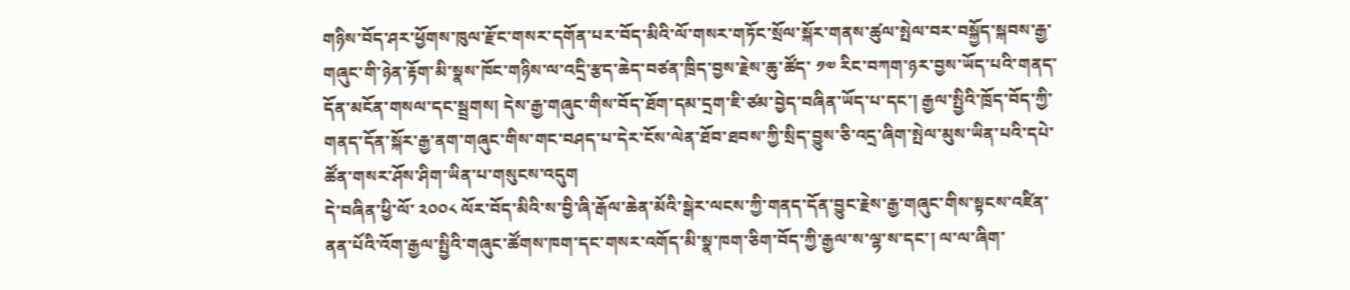གཉིས་བོད་ཤར་ཕྱོགས་ཁུལ་རྫོང་གསར་དགོན་པར་བོད་མིའི་ལོ་གསར་གཏོང་སྲོལ་སྐོར་གནས་ཚུལ་སྤེལ་བར་བསྐྱོད་སྐབས་རྒྱ་གཞུང་གི་ཉེན་རྟོག་མི་སྣས་ཁོང་གཉིས་ལ་འདྲི་རྩད་ཆེད་བཙན་ཁྲིད་བྱས་རྗེས་ཆུ་ཚོད་ ༡༧ རིང་བཀག་ཉར་བྱས་ཡོད་པའི་གནད་དོན་མངོན་གསལ་དང་སྦྲགས། དེས་རྒྱ་གཞུང་གིས་བོད་ཐོག་དམ་དྲག་ཇི་ཙམ་བྱེད་བཞིན་ཡོད་པ་དང་། རྒྱལ་སྤྱིའི་ཁྲོད་བོད་ཀྱི་གནད་དོན་སྐོར་རྒྱ་ནག་གཞུང་གིས་གང་བཤད་པ་དེར་ངོས་ལེན་ཐོབ་ཐབས་ཀྱི་སྲིད་བྱུས་ཅི་འདྲ་ཞིག་སྤེལ་མུས་ཡིན་པའི་དཔེ་ཚོན་གསར་ཤོས་ཤིག་ཡིན་པ་གསུངས་འདུག
དེ་བཞིན་ཕྱི་ལོ་ ༢༠༠༨ ལོར་བོད་མིའི་ས་བྱི་ཞི་རྒོལ་ཆེན་མོའི་སྒེར་ལངས་ཀྱི་གནད་དོན་བྱུང་རྗེས་རྒྱ་གཞུང་གིས་སྟངས་འཛིན་ནན་པོའི་འོག་རྒྱལ་སྤྱིའི་གཞུང་ཚོགས་ཁག་དང་གསར་འགོད་མི་སྣ་ཁག་ཅིག་བོད་ཀྱི་རྒྱལ་ས་ལྷ་ས་དང་། ལ་ལ་ཞིག་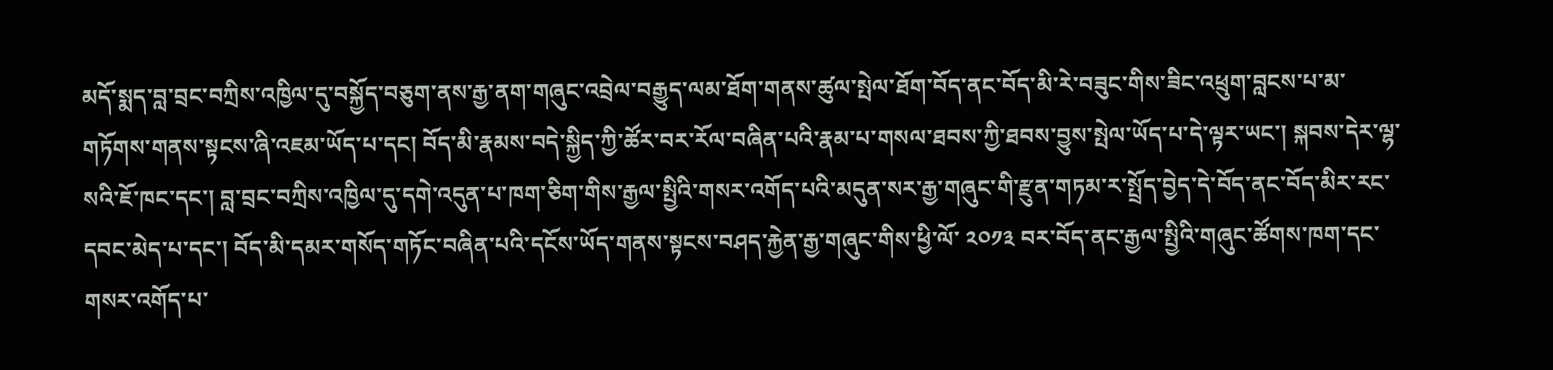མདོ་སྨད་བླ་བྲང་བཀྲིས་འཁྱིལ་དུ་བསྐྱོད་བཅུག་ནས་རྒྱ་ནག་གཞུང་འབྲེལ་བརྒྱུད་ལམ་ཐོག་གནས་ཚུལ་སྤེལ་ཐོག་བོད་ནང་བོད་མི་རེ་བཟུང་གིས་ཟིང་འཕྲུག་བླངས་པ་མ་གཏོགས་གནས་སྟངས་ཞི་འཇམ་ཡོད་པ་དང། བོད་མི་རྣམས་བདེ་སྐྱིད་ཀྱི་ཚོར་བར་རོལ་བཞིན་པའི་རྣམ་པ་གསལ་ཐབས་ཀྱི་ཐབས་བྱུས་སྤེལ་ཡོད་པ་དེ་ལྟར་ཡང་། སྐབས་དེར་ལྷ་སའི་ཇོ་ཁང་དང་། བླ་བྲང་བཀྲིས་འཁྱིལ་དུ་དགེ་འདུན་པ་ཁག་ཅིག་གིས་རྒྱལ་སྤྱིའི་གསར་འགོད་པའི་མདུན་སར་རྒྱ་གཞུང་གི་རྫུན་གཏམ་ར་སྤྲོད་བྱེད་དེ་བོད་ནང་བོད་མིར་རང་དབང་མེད་པ་དང་། བོད་མི་དམར་གསོད་གཏོང་བཞིན་པའི་དངོས་ཡོད་གནས་སྟངས་བཤད་རྐྱེན་རྒྱ་གཞུང་གིས་ཕྱི་ལོ་ ༢༠༡༣ བར་བོད་ནང་རྒྱལ་སྤྱིའི་གཞུང་ཚོགས་ཁག་དང་གསར་འགོད་པ་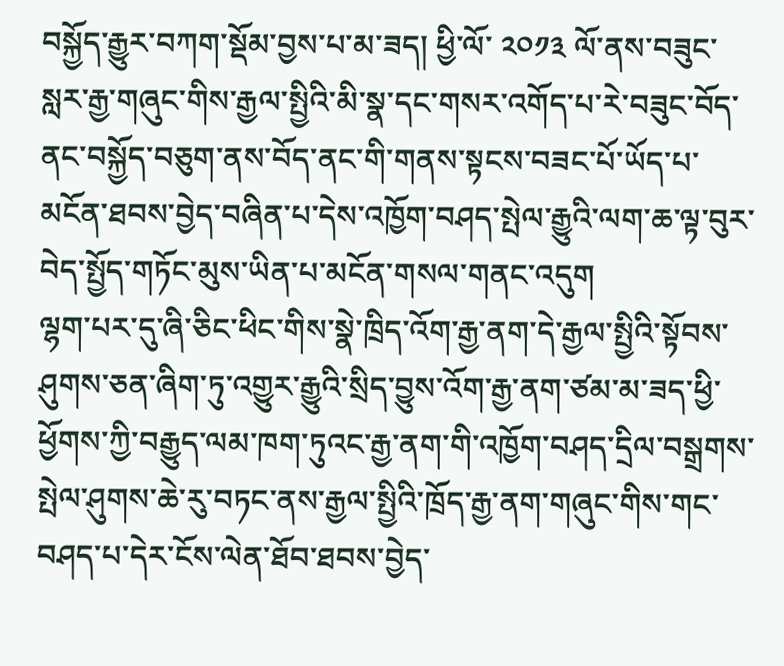བསྐྱོད་རྒྱུར་བཀག་སྡོམ་བྱས་པ་མ་ཟད། ཕྱི་ལོ་ ༢༠༡༣ ལོ་ནས་བཟུང་སླར་རྒྱ་གཞུང་གིས་རྒྱལ་སྤྱིའི་མི་སྣ་དང་གསར་འགོད་པ་རེ་བཟུང་བོད་ནང་བསྐྱོད་བཅུག་ནས་བོད་ནང་གི་གནས་སྟངས་བཟང་པོ་ཡོད་པ་མངོན་ཐབས་བྱེད་བཞིན་པ་དེས་འཁྱོག་བཤད་སྤེལ་རྒྱུའི་ལག་ཆ་ལྟ་བུར་བེད་སྤྱོད་གཏོང་མུས་ཡིན་པ་མངོན་གསལ་གནང་འདུག
ལྷག་པར་དུ་ཞི་ཅིང་ཕིང་གིས་སྣེ་ཁྲིད་འོག་རྒྱ་ནག་དེ་རྒྱལ་སྤྱིའི་སྟོབས་ཤུགས་ཅན་ཞིག་ཏུ་འགྱུར་རྒྱུའི་སྲིད་བྱུས་འོག་རྒྱ་ནག་ཙམ་མ་ཟད་ཕྱི་ཕྱོགས་ཀྱི་བརྒྱུད་ལམ་ཁག་ཏུའང་རྒྱ་ནག་གི་འཁྱོག་བཤད་དྲིལ་བསྒྲགས་སྤེལ་ཤུགས་ཆེ་རུ་བཏང་ནས་རྒྱལ་སྤྱིའི་ཁྲོད་རྒྱ་ནག་གཞུང་གིས་གང་བཤད་པ་དེར་ངོས་ལེན་ཐོབ་ཐབས་བྱེད་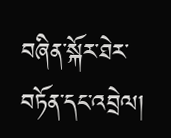བཞིན་སྐོར་ཐེར་བཏོན་དང་འབྲེལ།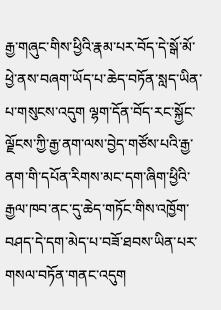རྒྱ་གཞུང་གིས་ཕྱིའི་རྣམ་པར་བོད་དེ་སྒོ་མོ་ཕྱེ་ནས་བཞག་ཡོད་པ་ཆེད་བཏོན་སླད་ཡིན་པ་གསུངས་འདུག ལྷག་དོན་བོད་རང་སྐྱོང་ལྗོངས་ཀྱི་རྒྱ་ནག་ལས་བྱེད་གཙོས་པའི་རྒྱ་ནག་གི་དཔོན་རིགས་མང་དག་ཞིག་ཕྱིའི་རྒྱལ་ཁབ་ནང་དུ་ཆེད་གཏོང་གིས་འཁྱོག་བཤད་དེ་དག་མེད་པ་བཟོ་ཐབས་ཡིན་པར་གསལ་བཏོན་གནང་འདུག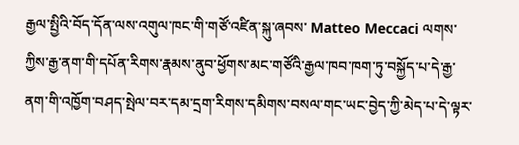རྒྱལ་སྤྱིའི་བོད་དོན་ལས་འགུལ་ཁང་གི་གཙོ་འཛིན་སྐུ་ཞབས་ Matteo Meccaci ལགས་ཀྱིས་རྒྱ་ནག་གི་དཔོན་རིགས་རྣམས་ནུབ་ཕྱོགས་མང་གཙོའི་རྒྱལ་ཁབ་ཁག་ཏུ་བསྐྱོད་པ་དེ་རྒྱ་ནག་གི་འཁྱོག་བཤད་སྤེལ་བར་དམ་དྲག་རིགས་དམིགས་བསལ་གང་ཡང་བྱེད་ཀྱི་མེད་པ་དེ་ལྟར་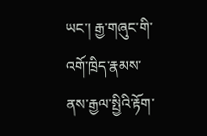ཡང་། རྒྱ་གཞུང་གི་འགོ་ཁྲིད་རྣམས་ནས་རྒྱལ་སྤྱིའི་རྟོག་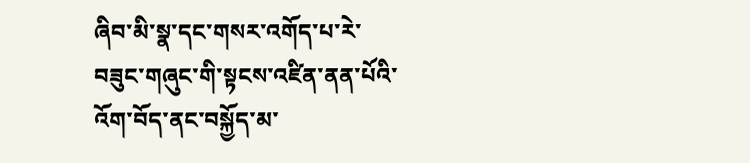ཞིབ་མི་སྣ་དང་གསར་འགོད་པ་རེ་བཟུང་གཞུང་གི་སྟངས་འཛིན་ནན་པོའི་འོག་བོད་ནང་བསྐྱོད་མ་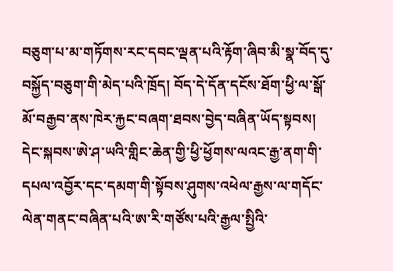བཅུག་པ་མ་གཏོགས་རང་དབང་ལྡན་པའི་རྟོག་ཞིབ་མི་སྣ་བོད་དུ་བསྐྱོད་བཅུག་གི་མེད་པའི་ཁྲོད། བོད་དེ་དོན་དངོས་ཐོག་ཕྱི་ལ་སྒོ་མོ་བརྒྱབ་ནས་ཁེར་རྐྱང་བཞག་ཐབས་བྱེད་བཞིན་ཡོད་སྟབས། དེང་སྐབས་ཨེ་ཤ་ཡའི་གླིང་ཆེན་གྱི་ཕྱི་ཕྱོགས་ལའང་རྒྱ་ནག་གི་དཔལ་འབྱོར་དང་དམག་གི་སྟོབས་ཤུགས་འཕེལ་རྒྱས་ལ་གདོང་ལེན་གནང་བཞིན་པའི་ཨ་རི་གཙོས་པའི་རྒྱལ་སྤྱིའི་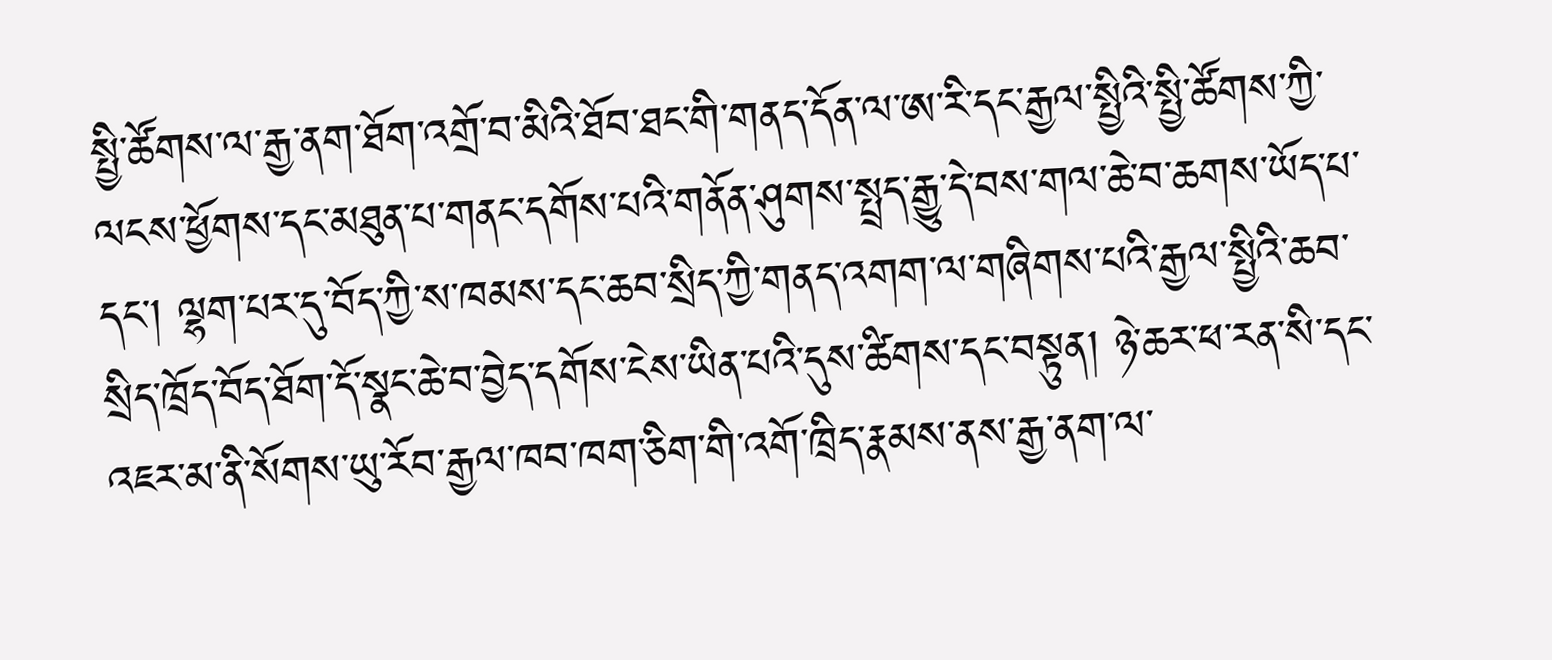སྤྱི་ཚོགས་ལ་རྒྱ་ནག་ཐོག་འགྲོ་བ་མིའི་ཐོབ་ཐང་གི་གནད་དོན་ལ་ཨ་རི་དང་རྒྱལ་སྤྱིའི་སྤྱི་ཚོགས་ཀྱི་ལངས་ཕྱོགས་དང་མཐུན་པ་གནང་དགོས་པའི་གནོན་ཤུགས་སྤྲད་རྒྱུ་དེ་བས་གལ་ཆེ་བ་ཆགས་ཡོད་པ་དང་། ལྷག་པར་དུ་བོད་ཀྱི་ས་ཁམས་དང་ཆབ་སྲིད་ཀྱི་གནད་འགག་ལ་གཞིགས་པའི་རྒྱལ་སྤྱིའི་ཆབ་སྲིད་ཁྲོད་བོད་ཐོག་དོ་སྣང་ཆེ་བ་བྱེད་དགོས་ངེས་ཡིན་པའི་དུས་ཚིགས་དང་བསྟུན། ཉེ་ཆར་ཕ་རན་སི་དང་འཇར་མ་ནི་སོགས་ཡུ་རོབ་རྒྱལ་ཁབ་ཁག་ཅིག་གི་འགོ་ཁྲིད་རྣམས་ནས་རྒྱ་ནག་ལ་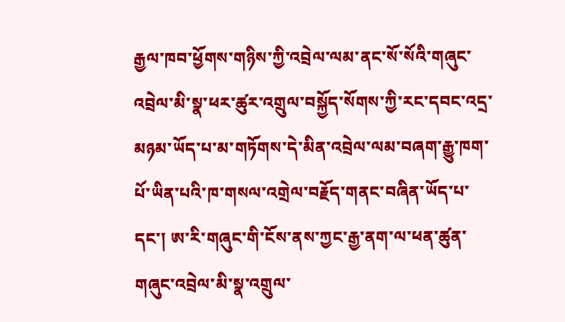རྒྱལ་ཁབ་ཕྱོགས་གཉིས་ཀྱི་འབྲེལ་ལམ་ནང་སོ་སོའི་གཞུང་འབྲེལ་མི་སྣ་ཕར་ཚུར་འགྲུལ་བསྐྱོད་སོགས་ཀྱི་རང་དབང་འདྲ་མཉམ་ཡོད་པ་མ་གཏོགས་དེ་མིན་འབྲེལ་ལམ་བཞག་རྒྱུ་ཁག་པོ་ཡིན་པའི་ཁ་གསལ་འགྲེལ་བརྗོད་གནང་བཞིན་ཡོད་པ་དང་། ཨ་རི་གཞུང་གི་ངོས་ནས་ཀྱང་རྒྱ་ནག་ལ་ཕན་ཚུན་གཞུང་འབྲེལ་མི་སྣ་འགྲུལ་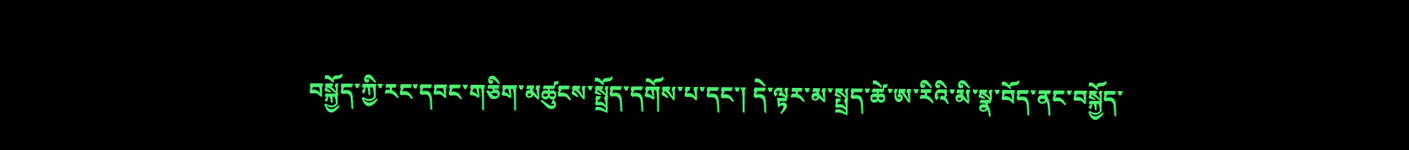བསྐྱོད་ཀྱི་རང་དབང་གཅིག་མཚུངས་སྤྲོད་དགོས་པ་དང་། དེ་ལྟར་མ་སྤྲད་ཚེ་ཨ་རིའི་མི་སྣ་བོད་ནང་བསྐྱོད་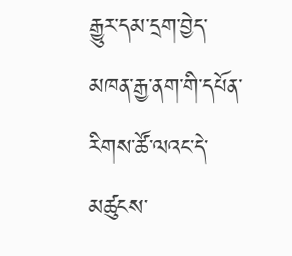རྒྱུར་དམ་དྲག་བྱེད་མཁན་རྒྱ་ནག་གི་དཔོན་རིགས་ཚོ་ལའང་དེ་མཚུངས་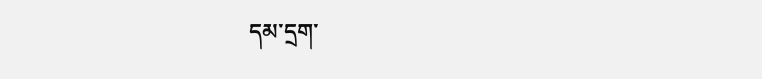དམ་དྲག་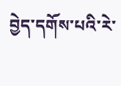བྱེད་དགོས་པའི་རེ་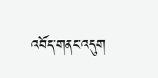འབོད་གནང་འདུག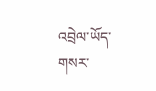འབྲེལ་ཡོད་གསར་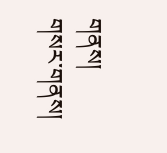གནས།
གསར་གནས།